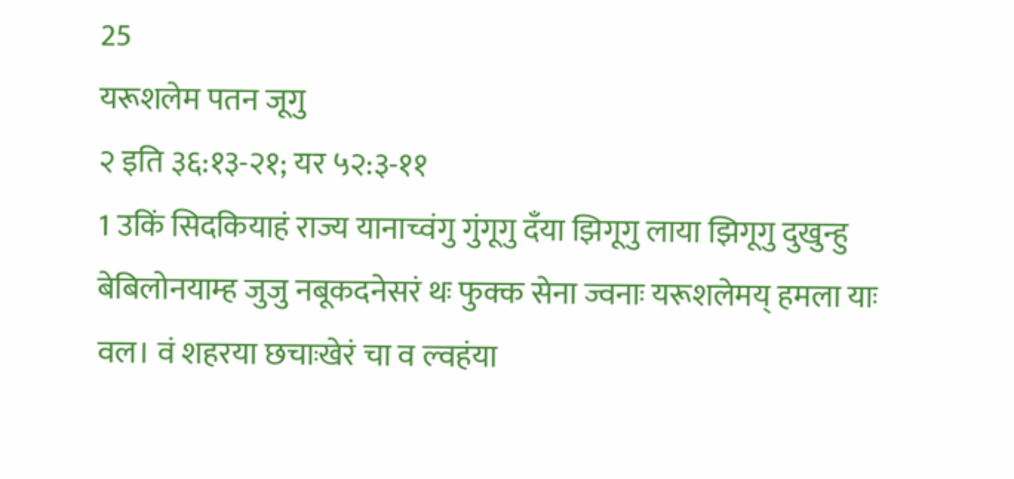25
यरूशलेम पतन जूगु
२ इति ३६:१३-२१; यर ५२:३-११
1 उकिं सिदकियाहं राज्य यानाच्वंगु गुंगूगु दँया झिगूगु लाया झिगूगु दुखुन्हु बेबिलोनयाम्ह जुजु नबूकदनेसरं थः फुक्क सेना ज्वनाः यरूशलेमय् हमला याः वल। वं शहरया छचाःखेरं चा व ल्वहंया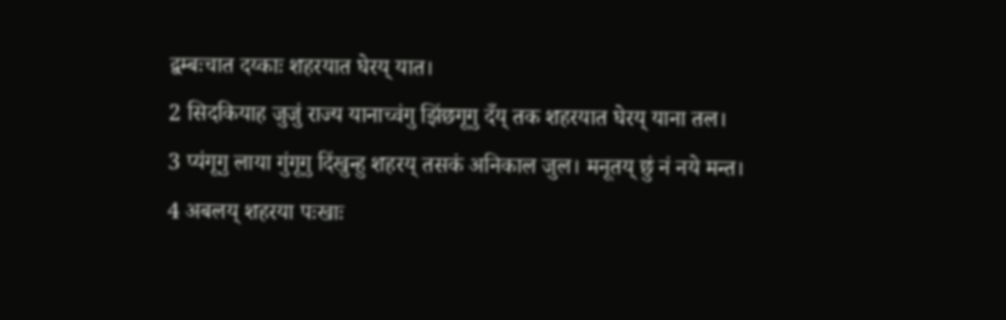द्वम्बःचात दय्काः शहरयात घेरय् यात।
2 सिदकियाह जुजुं राज्य यानाच्वंगु झिंछगूगु दँय् तक शहरयात घेरय् याना तल।
3 प्यंगूगु लाया गुंगूगु दिंखुन्हु शहरय् तसकं अनिकाल जुल। मनूतय् छुं नं नये मन्त।
4 अबलय् शहरया पःखाः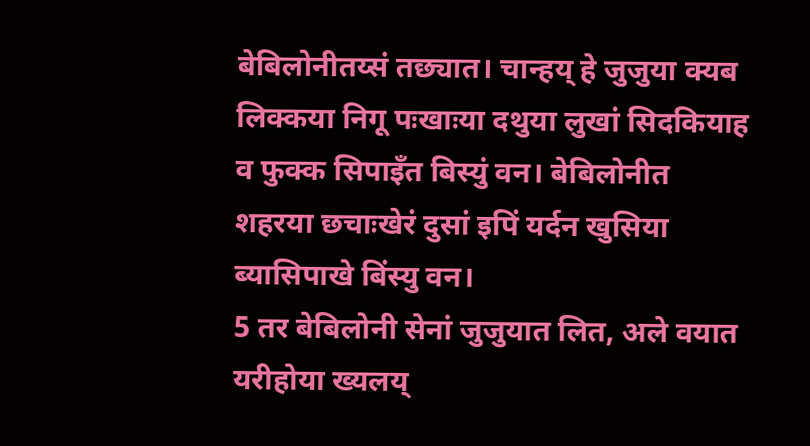बेबिलोनीतय्सं तछ्यात। चान्हय् हे जुजुया क्यब लिक्कया निगू पःखाःया दथुया लुखां सिदकियाह व फुक्क सिपाइँत बिस्युं वन। बेबिलोनीत शहरया छचाःखेरं दुसां इपिं यर्दन खुसिया ब्यासिपाखे बिंस्यु वन।
5 तर बेबिलोनी सेनां जुजुयात लित, अले वयात यरीहोया ख्यलय्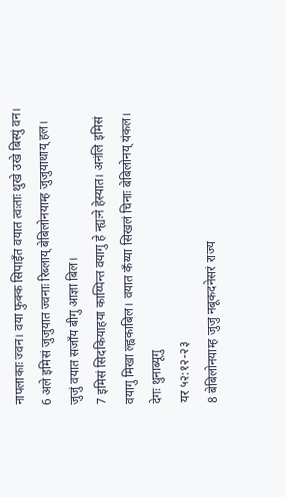नापलाकाः ज्वन। वया फुक्क सिपाइँत वयात त्वःताः थुखे उखे बिस्युं वन।
6 अले इमिसं जुजुयात ज्वनाः रिब्लाय् बेबिलोनयाम्ह जुजुयाथाय् हल। जुजुं वयात सजाँय बीगु आज्ञा बिल।
7 इमिसं सिदकियाहया काय्पिन्त वयागु हे न्ह्यःने हेस्यात। अनंलि इमिसं वयागु मिखा ल्ह्वकाबिल। वयात कँय्या सिखलं चिनाः बेबिलोनय् यंकल।
देगः थुनाब्यूगु
यर ५२:१२-२३
8 बेबिलोनयाम्ह जुजु नबूकदनेसरं राज्य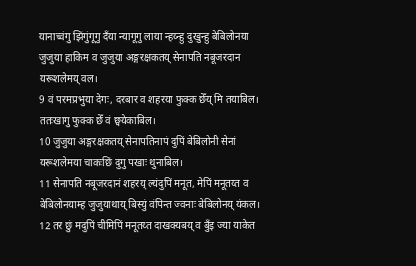यानाच्वंगु झिंगुंगूगु दँया न्यागूगु लाया न्हय्न्हु दुखुन्हु बेबिलोनया जुजुया हाकिम व जुजुया अङ्गरक्षकतय् सेनापति नबूजरदान यरूशलेमय् वल।
9 वं परमप्रभुया देगः, दरबार व शहरया फुक्क छेँय् मि तयाबिल। ततःखागु फुक्क छेँ वं छ्वयेकाबिल।
10 जुजुया अङ्गरक्षकतय् सेनापतिनापं दुपिं बेबिलोनी सेनां यरूशलेमया चाकःछिं दुगु पखाः थुनाबिल।
11 सेनापति नबूजरदानं शहरय् ल्यंदुपिं मनूत, मेपिं मनूतय्त व बेबिलोनयाम्ह जुजुयाथाय् बिस्युं वंपिन्त ज्वनाः बेबिलोनय् यंकल।
12 तर छुं मदुपिं चीमिपिं मनूतय्त दाखक्यबय् व बुँइ ज्या याकेत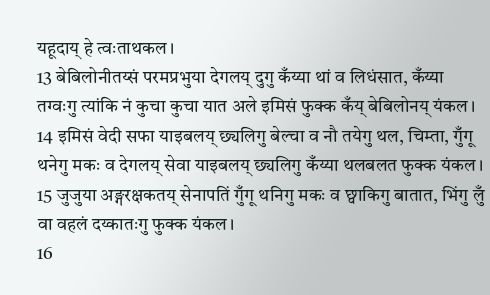यहूदाय् हे त्वःताथकल।
13 बेबिलोनीतय्सं परमप्रभुया देगलय् दुगु कँय्या थां व लिधंसात, कँय्या तग्वःगु त्यांकि नं कुचा कुचा यात अले इमिसं फुक्क कँय् बेबिलोनय् यंकल।
14 इमिसं वेदी सफा याइबलय् छ्यलिगु बेल्चा व नौ तयेगु थल, चिम्ता, गुँगू थनेगु मकः व देगलय् सेवा याइबलय् छ्यलिगु कँय्या थलबलत फुक्क यंकल।
15 जुजुया अङ्गरक्षकतय् सेनापतिं गुँगू थनिगु मकः व छ्वाकिगु बातात, भिंगु लुँ वा वहलं दय्कातःगु फुक्क यंकल।
16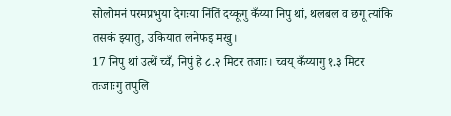सोलोमनं परमप्रभुया देगःया निंतिं दय्कूगु कँय्या निपु थां, थलबल व छगू त्यांकि तसकं झ्यातु, उकियात लनेफइ मखु।
17 निपु थां उत्थें च्वँ, निपुं हे ८.२ मिटर तजाः। च्वय् कँय्यागु १.३ मिटर तःजाःगु तपुलि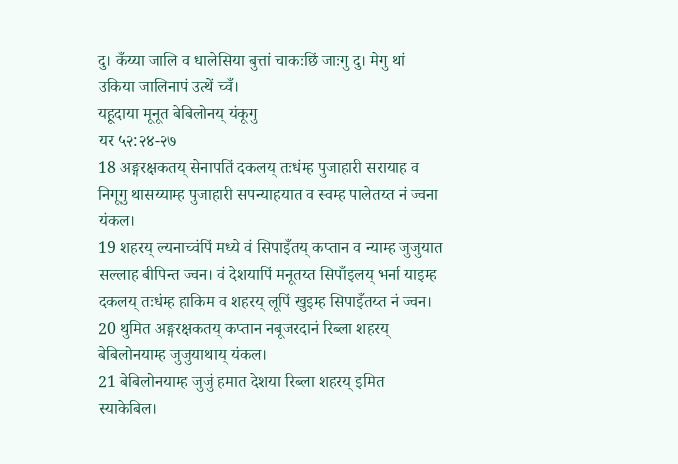दु। कँय्या जालि व धालेसिया बुत्तां चाकःछिं जाःगु दु। मेगु थां उकिया जालिनापं उत्थें च्वँ।
यहूदाया मूनूत बेबिलोनय् यंकूगु
यर ५२:२४-२७
18 अङ्गरक्षकतय् सेनापतिं दकलय् तःधंम्ह पुजाहारी सरायाह व निगूगु थासय्याम्ह पुजाहारी सपन्याहयात व स्वम्ह पालेतय्त नं ज्वना यंकल।
19 शहरय् ल्यनाच्वंपिं मध्ये वं सिपाइँतय् कप्तान व न्याम्ह जुजुयात सल्लाह बीपिन्त ज्वन। वं देशयापिं मनूतय्त सिपाँइलय् भर्ना याइम्ह दकलय् तःधंम्ह हाकिम व शहरय् लूपिं खुइम्ह सिपाइँतय्त नं ज्वन।
20 थुमित अङ्गरक्षकतय् कप्तान नबूजरदानं रिब्ला शहरय् बेबिलोनयाम्ह जुजुयाथाय् यंकल।
21 बेबिलोनयाम्ह जुजुं हमात देशया रिब्ला शहरय् इमित स्याकेबिल।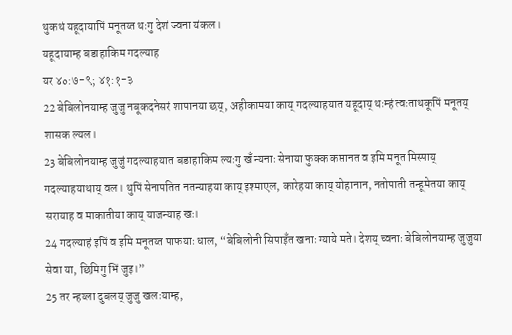थुकथं यहूदायापिं मनूतय्त थःगु देशं ज्वना यंकल।
यहूदायाम्ह बडाहाकिम गदल्याह
यर ४०:७-९; ४१:१-३
22 बेबिलोनयाम्ह जुजु नबूकदनेसरं शापानया छय्, अहीकामया काय् गदल्याहयात यहूदाय् थःम्हं त्वःताथकूपिं मनूतय् शासक ल्यल।
23 बेबिलोनयाम्ह जुजुं गदल्याहयात बडाहाकिम ल्यःगु खँ न्यनाः सेनाया फुक्क कप्तानत व इमि मनूत मिस्पाय् गदल्याहयाथाय् वल। थुपिं सेनापतित नतन्याहया काय् इश्माएल, कारेहया काय् योहानान, नतोपाती तन्हूमेतया काय् सरायाह व माकातीया काय् याजन्याह खः।
24 गदल्याहं इपिं व इमि मनूतय्त पाफयाः धाल, “बेबिलोनी सिपाइँत खनाः ग्याये मते। देशय् च्वनाः बेबिलोनयाम्ह जुजुया सेवा या, छिमिगु भिं जुइ।”
25 तर न्हय्ला दुबलय् जुजु खलःयाम्ह,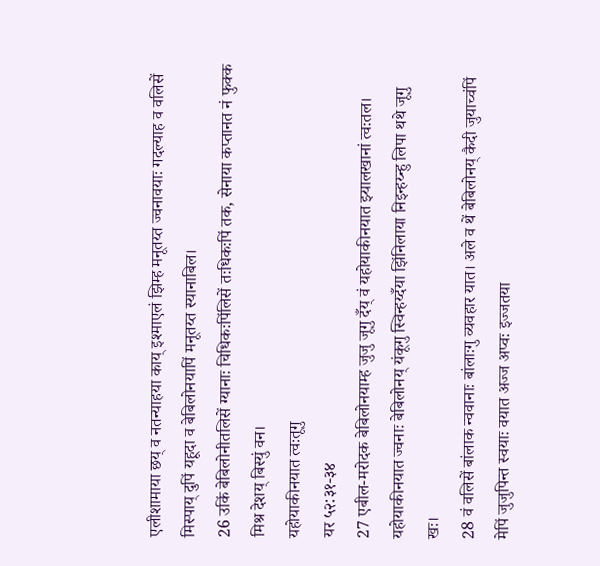एलीशामाया छय् व नतन्याहया काय् इश्माएलं झिम्ह मनूतय्त ज्वनावयाः गदल्याह व वलिसें मिस्पाय् दुपिं यहूदा व बेबिलोनयापिं मनूतय्त स्यानाबिल।
26 उकिं बेबिलोनीतलिसें ग्यानाः चिधिकःपिंलिसें तःधिकःपिं तक, सेनाया कप्तानत नं फुक्क मिश्र देशय् बिस्युं वन।
यहोयाकीनयात त्वःतूगु
यर ५२:३१-३४
27 एबील-मरोदक बेबिलोनयाम्ह जुजु जूगु दँय् वं यहोयाकीनयात झ्यालखानां त्वःतल। यहोयाकीनयात ज्वनाः बेबिलोनय् यंकूगु स्विन्हय्दँया झिंनिलाया निइन्हय्न्हु लिपा थथे जूगु खः।
28 वं वलिसें बांलाक न्ववानाः बांलाःगु व्यवहार यात। अले व थें बेबिलोनय् कैदी जुयाच्वंपिं मेपिं जुजुपिन्त स्वयाः वयात अज्ज अप्वः इज्जतया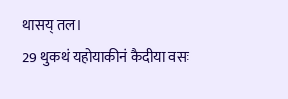थासय् तल।
29 थुकथं यहोयाकीनं कैदीया वसः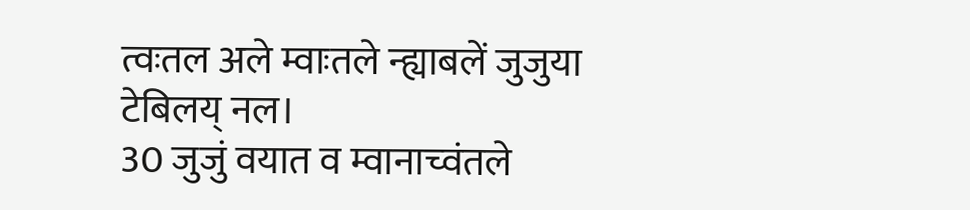त्वःतल अले म्वाःतले न्ह्याबलें जुजुया टेबिलय् नल।
30 जुजुं वयात व म्वानाच्वंतले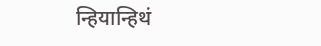न्हियान्हिथं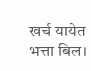खर्च यायेत भत्ता बिल।